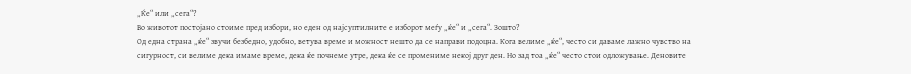„Ќе“ или „сега“?
Во животот постојано стоиме пред избори, но еден од најсуптилните е изборот меѓу „ќе“ и „сега“. Зошто?
Од една страна „ќе“ звучи безбедно, удобно, ветува време и можност нешто да се направи подоцна. Кога велиме „ќе“, често си даваме лажно чувство на сигурност, си велиме дека имаме време, дека ќе почнеме утре, дека ќе се промениме некој друг ден. Но зад тоа „ќе“ често стои одложување. Деновите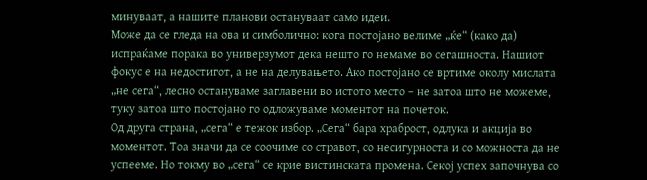минуваат, а нашите планови остануваат само идеи.
Може да се гледа на ова и симболично: кога постојано велиме „ќе“ (како да) испраќаме порака во универзумот дека нешто го немаме во сегашноста. Нашиот фокус е на недостигот, а не на делувањето. Ако постојано се вртиме околу мислата „не сега“, лесно остануваме заглавени во истото место – не затоа што не можеме, туку затоа што постојано го одложуваме моментот на почеток.
Од друга страна, „сега“ е тежок избор. „Сега“ бара храброст, одлука и акција во моментот. Тоа значи да се соочиме со стравот, со несигурноста и со можноста да не успееме. Но токму во „сега“ се крие вистинската промена. Секој успех започнува со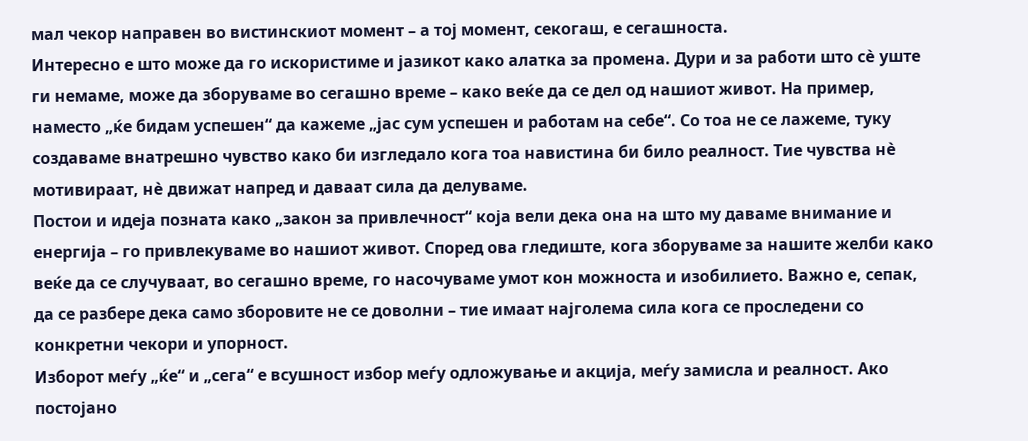мал чекор направен во вистинскиот момент – а тој момент, секогаш, е сегашноста.
Интересно е што може да го искористиме и јазикот како алатка за промена. Дури и за работи што сè уште ги немаме, може да зборуваме во сегашно време – како веќе да се дел од нашиот живот. На пример, наместо „ќе бидам успешен“ да кажеме „јас сум успешен и работам на себе“. Со тоа не се лажеме, туку создаваме внатрешно чувство како би изгледало кога тоа навистина би било реалност. Тие чувства нè мотивираат, нè движат напред и даваат сила да делуваме.
Постои и идеја позната како „закон за привлечност“ која вели дека она на што му даваме внимание и енергија – го привлекуваме во нашиот живот. Според ова гледиште, кога зборуваме за нашите желби како веќе да се случуваат, во сегашно време, го насочуваме умот кон можноста и изобилието. Важно е, сепак, да се разбере дека само зборовите не се доволни – тие имаат најголема сила кога се проследени со конкретни чекори и упорност.
Изборот меѓу „ќе“ и „сега“ е всушност избор меѓу одложување и акција, меѓу замисла и реалност. Ако постојано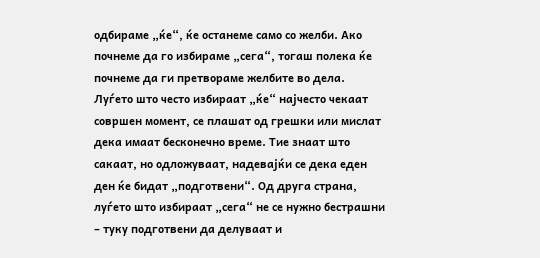одбираме „ќе“, ќе останеме само со желби. Ако почнеме да го избираме „сега“, тогаш полека ќе почнеме да ги претвораме желбите во дела.
Луѓето што често избираат „ќе“ најчесто чекаат совршен момент, се плашат од грешки или мислат дека имаат бесконечно време. Тие знаат што сакаат, но одложуваат, надевајќи се дека еден ден ќе бидат „подготвени“. Од друга страна, луѓето што избираат „сега“ не се нужно бестрашни – туку подготвени да делуваат и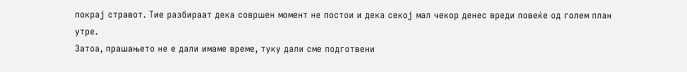покрај стравот. Тие разбираат дека совршен момент не постои и дека секој мал чекор денес вреди повеќе од голем план утре.
Затоа, прашањето не е дали имаме време, туку дали сме подготвени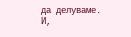да делуваме.
И,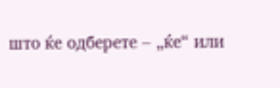што ќе одберете – „ќе“ или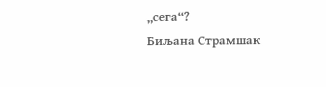„сега“?
Биљана Страмшак